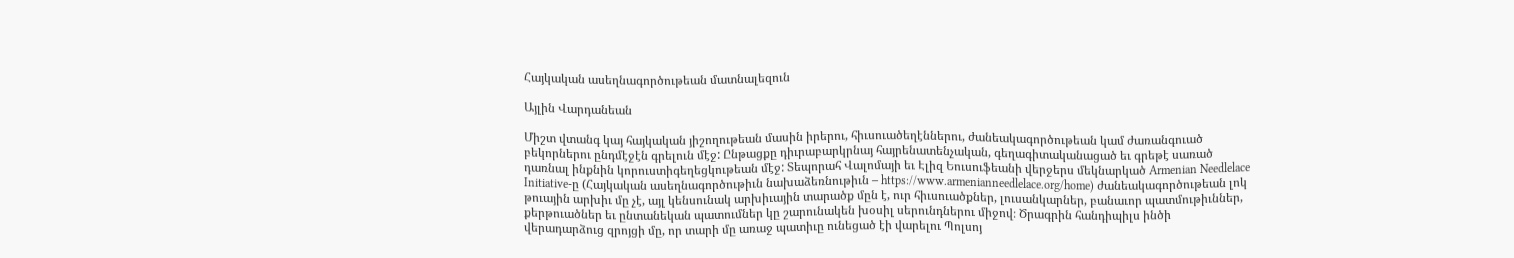Հայկական ասեղնագործութեան մատնալեզուն

Այլին Վարդանեան

Միշտ վտանգ կայ հայկական յիշողութեան մասին իրերու, հիւսուածեղէններու, ժանեակագործութեան կամ ժառանգուած բեկորներու ընդմէջէն գրելուն մէջ: Ընթացքը դիւրաբարկրնայ հայրենատենչական, գեղագիտականացած եւ գրեթէ սառած դառնալ ինքնին կորուստիգեղեցկութեան մէջ: Տեպորահ Վալոմայի եւ Էլիզ Եուսուֆեանի վերջերս մեկնարկած Armenian Needlelace Initiative-ը (Հայկական ասեղնագործութիւն նախաձեռնութիւն – https://www.armenianneedlelace.org/home) ժանեակագործութեան լոկ թուային արխիւ մը չէ, այլ կենսունակ արխիւային տարածք մըն է, ուր հիւսուածքներ, լուսանկարներ, բանաւոր պատմութիւններ, քերթուածներ եւ ընտանեկան պատումներ կը շարունակեն խօսիլ սերունդներու միջով։ Ծրագրին հանդիպիլս ինծի վերադարձուց զրոյցի մը, որ տարի մը առաջ պատիւը ունեցած էի վարելու Պոլսոյ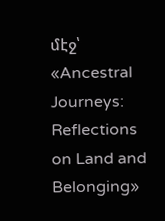մէջ՝ «Ancestral Journeys: Reflections on Land and Belonging»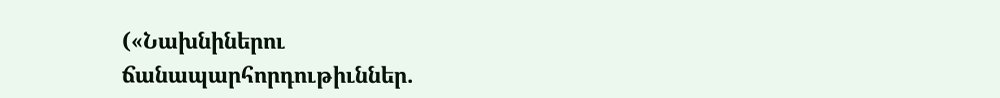(«Նախնիներու ճանապարհորդութիւններ.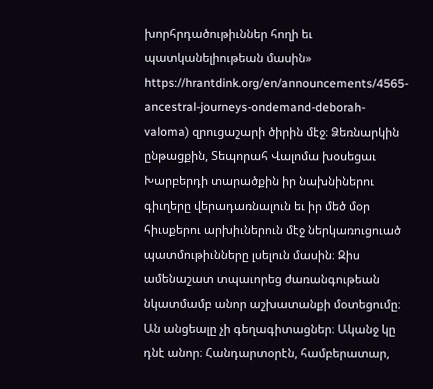խորհրդածութիւններ հողի եւ պատկանելիութեան մասին» https://hrantdink.org/en/announcements/4565-ancestral-journeys-ondemand-deborah-valoma) զրուցաշարի ծիրին մէջ։ Ձեռնարկին ընթացքին, Տեպորահ Վալոմա խօսեցաւ Խարբերդի տարածքին իր նախնիներու գիւղերը վերադառնալուն եւ իր մեծ մօր հիւսքերու արխիւներուն մէջ ներկառուցուած պատմութիւնները լսելուն մասին։ Զիս ամենաշատ տպաւորեց ժառանգութեան նկատմամբ անոր աշխատանքի մօտեցումը։ Ան անցեալը չի գեղագիտացներ։ Ականջ կը դնէ անոր։ Հանդարտօրէն, համբերատար,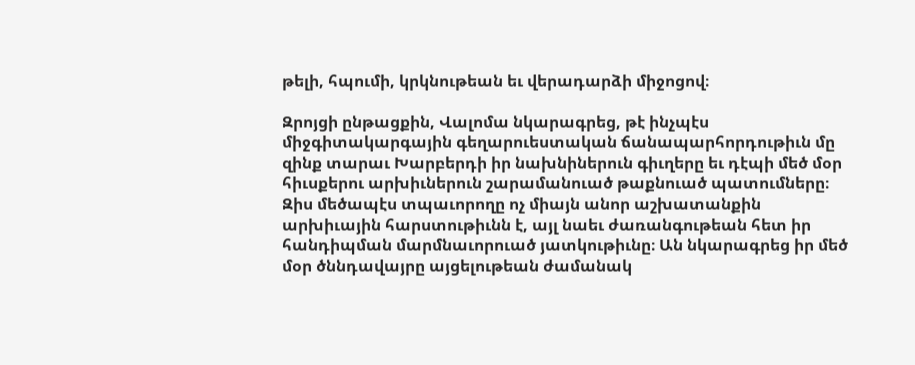թելի, հպումի, կրկնութեան եւ վերադարձի միջոցով։

Զրոյցի ընթացքին, Վալոմա նկարագրեց, թէ ինչպէս միջգիտակարգային գեղարուեստական ճանապարհորդութիւն մը զինք տարաւ Խարբերդի իր նախնիներուն գիւղերը եւ դէպի մեծ մօր հիւսքերու արխիւներուն շարամանուած թաքնուած պատումները։ Զիս մեծապէս տպաւորողը ոչ միայն անոր աշխատանքին արխիւային հարստութիւնն է, այլ նաեւ ժառանգութեան հետ իր հանդիպման մարմնաւորուած յատկութիւնը։ Ան նկարագրեց իր մեծ մօր ծննդավայրը այցելութեան ժամանակ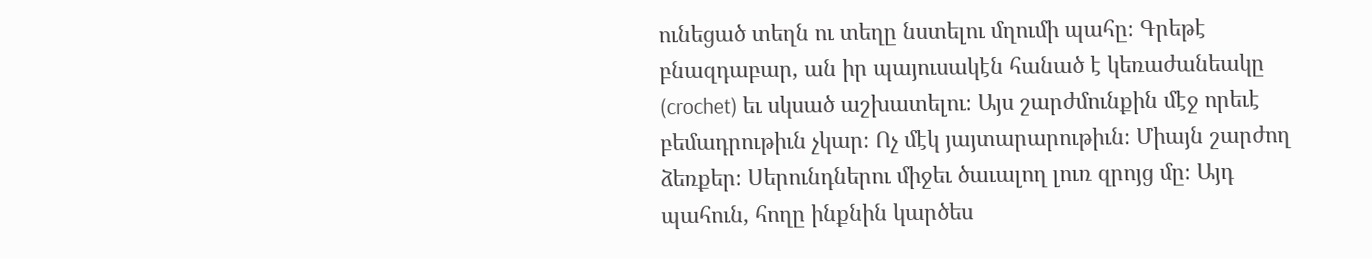ունեցած տեղն ու տեղը նստելու մղումի պահը։ Գրեթէ բնազդաբար, ան իր պայուսակէն հանած է կեռաժանեակը (crochet) եւ սկսած աշխատելու։ Այս շարժմունքին մէջ որեւէ բեմադրութիւն չկար։ Ոչ մէկ յայտարարութիւն։ Միայն շարժող ձեռքեր։ Սերունդներու միջեւ ծաւալող լուռ զրոյց մը։ Այդ պահուն, հողը ինքնին կարծես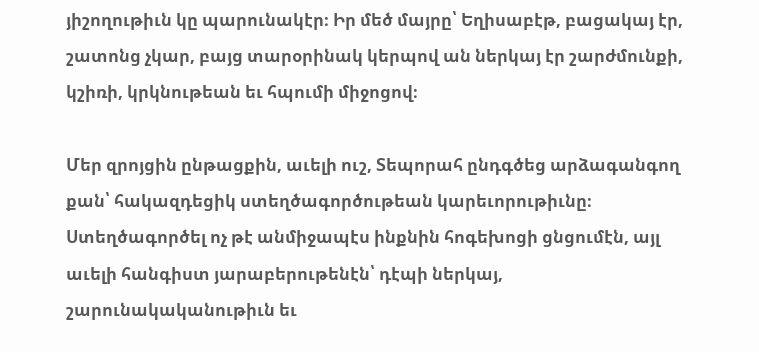յիշողութիւն կը պարունակէր։ Իր մեծ մայրը՝ Եղիսաբէթ, բացակայ էր, շատոնց չկար, բայց տարօրինակ կերպով ան ներկայ էր շարժմունքի, կշիռի, կրկնութեան եւ հպումի միջոցով։

Մեր զրոյցին ընթացքին, աւելի ուշ, Տեպորահ ընդգծեց արձագանգող քան՝ հակազդեցիկ ստեղծագործութեան կարեւորութիւնը։ Ստեղծագործել ոչ թէ անմիջապէս ինքնին հոգեխոցի ցնցումէն, այլ աւելի հանգիստ յարաբերութենէն՝ դէպի ներկայ, շարունակականութիւն եւ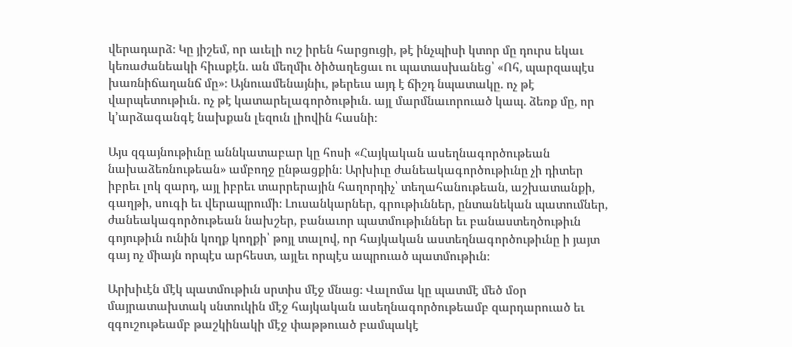վերադարձ։ Կը յիշեմ, որ աւելի ուշ իրեն հարցուցի, թէ ինչպիսի կտոր մը դուրս եկաւ կեռաժանեակի հիւսքէն. ան մեղմիւ ծիծաղեցաւ ու պատասխանեց՝ «Ոհ, պարզապէս խառնիճաղանճ մը»։ Այնուամենայնիւ, թերեւս այդ է ճիշդ նպատակը. ոչ թէ վարպետութիւն. ոչ թէ կատարելագործութիւն. այլ մարմնաւորուած կապ. ձեռք մը, որ կ՚արձագանգէ նախքան լեզուն լիովին հասնի։

Այս զգայնութիւնը աննկատաբար կը հոսի «Հայկական ասեղնագործութեան նախաձեռնութեան» ամբողջ ընթացքին։ Արխիւը ժանեակագործութիւնը չի դիտեր իբրեւ լոկ զարդ, այլ իբրեւ տարրերային հաղորդիչ՝ տեղահանութեան, աշխատանքի, գաղթի, սուգի եւ վերապրումի։ Լուսանկարներ, գրութիւններ, ընտանեկան պատումներ, ժանեակագործութեան նախշեր, բանաւոր պատմութիւններ եւ բանաստեղծութիւն գոյութիւն ունին կողք կողքի՝ թոյլ տալով, որ հայկական աստեղնագործութիւնը ի յայտ գայ ոչ միայն որպէս արհեստ, այլեւ որպէս ապրուած պատմութիւն։

Արխիւէն մէկ պատմութիւն սրտիս մէջ մնաց։ Վալոմա կը պատմէ մեծ մօր մայրատախտակ սնտուկին մէջ հայկական ասեղնագործութեամբ զարդարուած եւ զգուշութեամբ թաշկինակի մէջ փաթթուած բամպակէ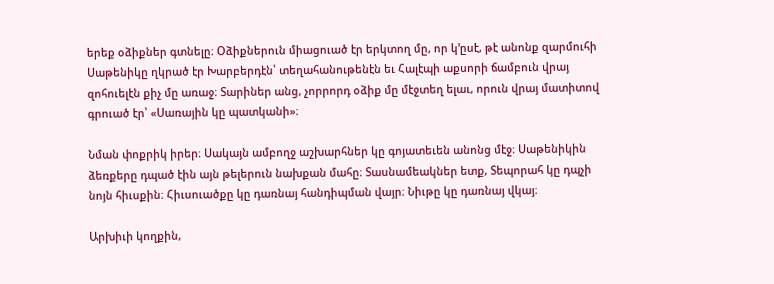երեք օձիքներ գտնելը։ Օձիքներուն միացուած էր երկտող մը, որ կ՚ըսէ, թէ անոնք զարմուհի Սաթենիկը ղկրած էր Խարբերդէն՝ տեղահանութենէն եւ Հալէպի աքսորի ճամբուն վրայ զոհուելէն քիչ մը առաջ։ Տարիներ անց, չորրորդ օձիք մը մէջտեղ ելաւ, որուն վրայ մատիտով գրուած էր՝ «Սառային կը պատկանի»։

Նման փոքրիկ իրեր։ Սակայն ամբողջ աշխարհներ կը գոյատեւեն անոնց մէջ։ Սաթենիկին ձեռքերը դպած էին այն թելերուն նախքան մահը։ Տասնամեակներ ետք, Տեպորահ կը դպչի նոյն հիւսքին։ Հիւսուածքը կը դառնայ հանդիպման վայր։ Նիւթը կը դառնայ վկայ։

Արխիւի կողքին,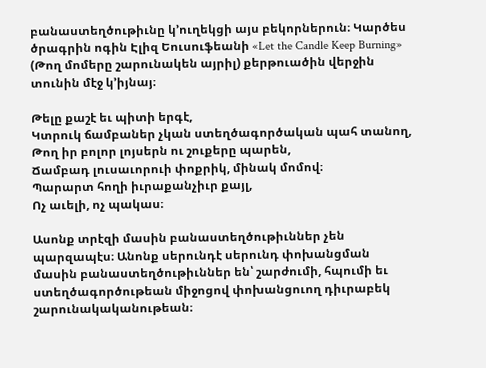բանաստեղծութիւնը կ՚ուղեկցի այս բեկորներուն։ Կարծես ծրագրին ոգին Էլիզ Եուսուֆեանի «Let the Candle Keep Burning» (Թող մոմերը շարունակեն այրիլ) քերթուածին վերջին տունին մէջ կ՚իյնայ։

Թելը քաշէ եւ պիտի երգէ,
Կտրուկ ճամբաներ չկան ստեղծագործական պահ տանող,
Թող իր բոլոր լոյսերն ու շուքերը պարեն,
Ճամբադ լուսաւորուի փոքրիկ, մինակ մոմով։
Պարարտ հողի իւրաքանչիւր քայլ,
Ոչ աւելի, ոչ պակաս։

Ասոնք տրէզի մասին բանաստեղծութիւններ չեն պարզապէս։ Անոնք սերունդէ սերունդ փոխանցման մասին բանաստեղծութիւններ են՝ շարժումի, հպումի եւ ստեղծագործութեան միջոցով փոխանցուող դիւրաբեկ շարունակականութեան։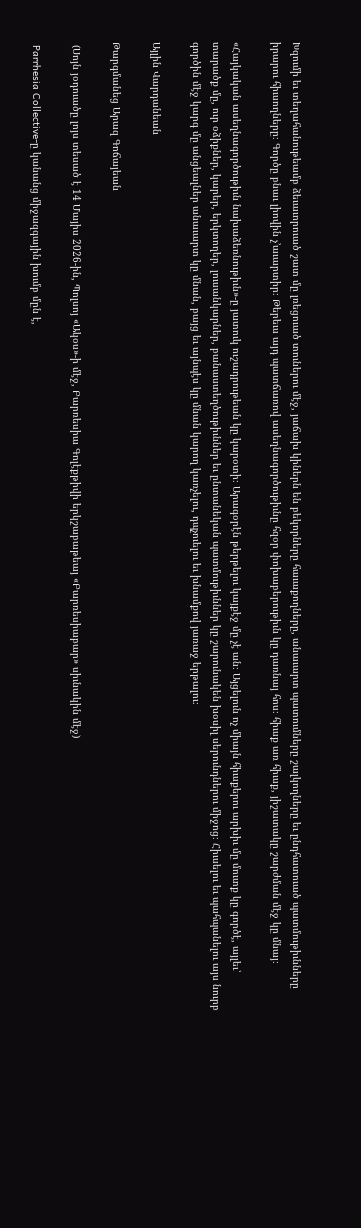Խզումի եւ տեղահանութեամբ ձեւաւորուած շատ մը լռեցուած տուներու մէջ, յաճախ կիներն են բեկորները հաւաքողները, անաւարտ պատումները շալկողները եւ ընդհատուած պատմութիւնները իրարու հիւսողները։ Գործը բնաւ լիովին չ՚աւարտիր։ Թերեւս այդ պատճառով ասեղնագործութիւնը հզօր փոխաբերութիւն կը դառնայ հոս։ հիւսք առ հիւսք, յիշատակը շարժման մէջ կը մնայ։

«Հայկական ասեղնագործութիւն նախաձեռնութիւն»-ը յատուկ ուշադրութեան կը կարօտի։ Արագօրէն թերթելու կայքէջ մը չէ ան։ Այցելուն ոչ միայն հիւսքերու արխիւ մը մուտք կը գործէ, այլեւ՝ տարածք մը, ուր օձիքներ, կարեր, երկտողեր, լուսանկարներ, բանաստեղծութիւններ եւ ընտանեկան պատմութիւններ կը շարունակեն խօսիլ սերունդներու միջոց։ Հիւսելու եւ պահպանելու այս նուրբ գործին մէջ կարգ մը անցեալներ անաւարտ կը մնան, բայց եւ այնպէս կը մնան կարող կառչելու, դպչուելու եւ խնամքով յառաջ երթալու։

Այլին Վարդանեան

Թարգմանեց Արազ Գոճայեան

 (Սոյն յօդուածը լոյս տեսած է 14 Մայիս 2026-ին, Պոլսոյ «Ակօս»-ի մէջ, Բարռեսիա Գոլէքթիվի երկշաբաթեայ «Բարռեսիաբար» սիւնակին մէջ)

 Parrhesia Collective-ը կանանց միջազգային խումբ մըն է,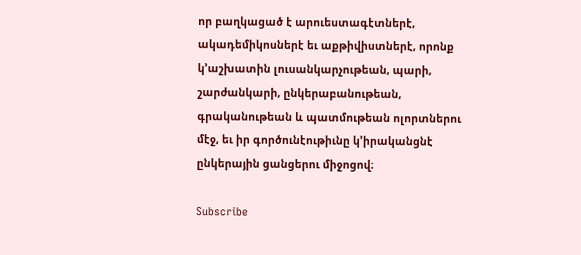որ բաղկացած է արուեստագէտներէ, ակադեմիկոսներէ եւ աքթիվիստներէ, որոնք կ՚աշխատին լուսանկարչութեան, պարի, շարժանկարի, ընկերաբանութեան, գրականութեան և պատմութեան ոլորտներու մէջ, եւ իր գործունէութիւնը կ՚իրականցնէ ընկերային ցանցերու միջոցով։

Subscribe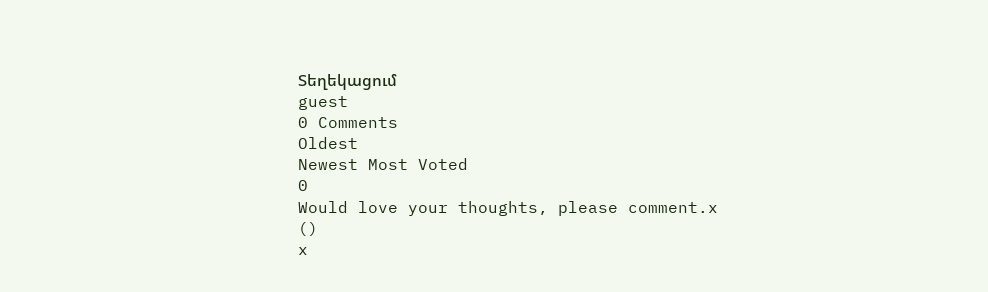Տեղեկացում
guest
0 Comments
Oldest
Newest Most Voted
0
Would love your thoughts, please comment.x
()
x